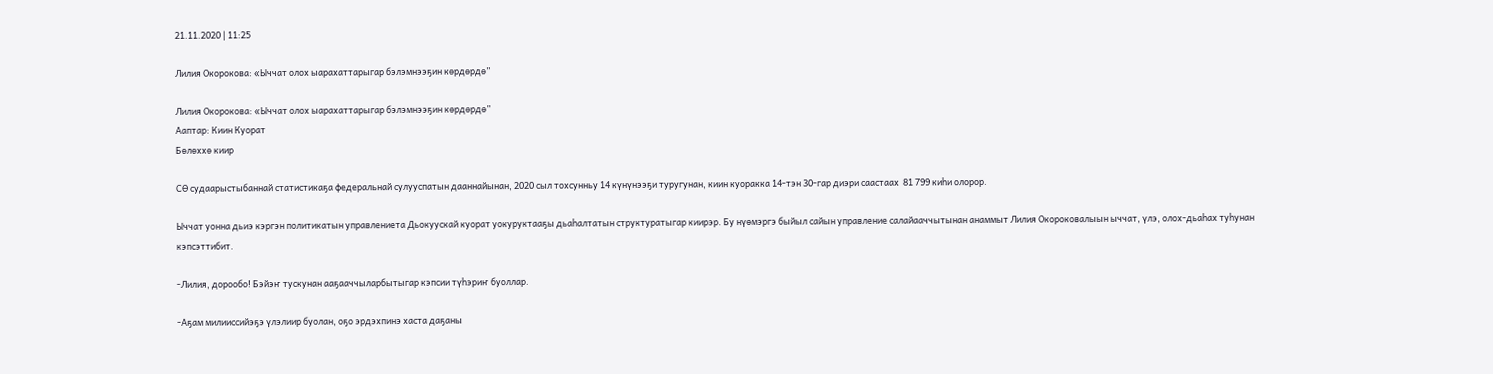21.11.2020 | 11:25

Лилия Окорокова: «Ыччат олох ыарахаттарыгар бэлэмнээҕин көрдөрдө”

Лилия Окорокова: «Ыччат олох ыарахаттарыгар бэлэмнээҕин көрдөрдө”
Ааптар: Киин Куорат
Бөлөххө киир

СӨ судаарыстыбаннай статистикаҕа федеральнай сулууспатын дааннайынан, 2020 сыл тохсунньу 14 күнүнээҕи туругунан, киин куоракка 14-тэн 30-гар диэри саастаах  81 799 киһи олорор.

Ыччат уонна дьиэ кэргэн политикатын управлениета Дьокуускай куорат уокуруктааҕы дьаһалтатын структуратыгар киирэр. Бу нүөмэргэ быйыл сайын управление салайааччытынан анаммыт Лилия Окороковалыын ыччат, үлэ, олох-дьаһах туһунан кэпсэттибит.

-Лилия, дорообо! Бэйэҥ тускунан ааҕааччыларбытыгар кэпсии түһэриҥ буоллар.

-Аҕам милииссийэҕэ үлэлиир буолан, оҕо эрдэхпинэ хаста даҕаны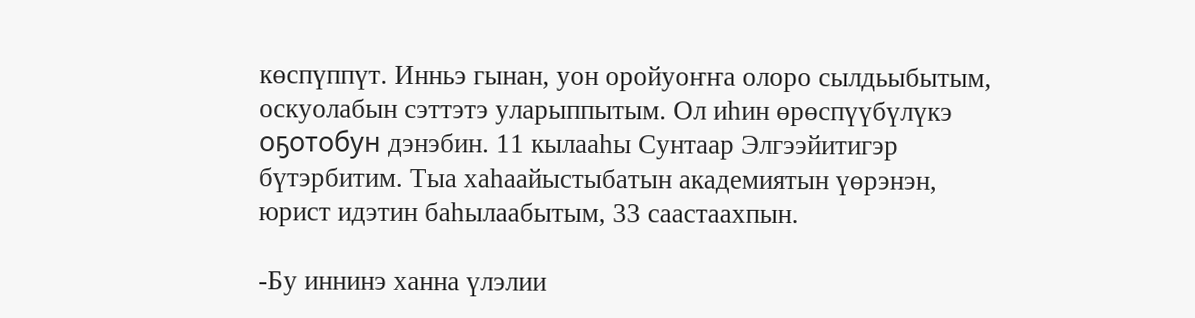көспүппүт. Инньэ гынан, уон оройуоҥҥа олоро сылдьыбытым, оскуолабын сэттэтэ уларыппытым. Ол иһин өрөспүүбүлүкэ оҕотобун дэнэбин. 11 кылааһы Сунтаар Элгээйитигэр бүтэрбитим. Тыа хаһаайыстыбатын академиятын үөрэнэн, юрист идэтин баһылаабытым, 33 саастаахпын.

-Бу иннинэ ханна үлэлии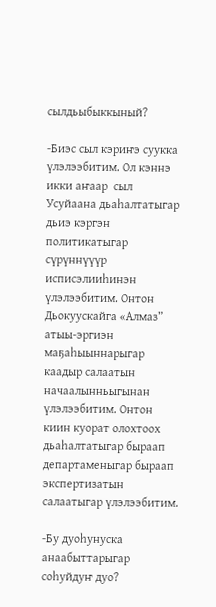сылдьыбыккыный?

-Биэс сыл кэриҥэ суукка үлэлээбитим. Ол кэннэ икки аҥаар  сыл Усуйаана дьаһалтатыгар дьиэ кэргэн политикатыгар сүрүннүүүр исписэлииһинэн үлэлээбитим. Онтон Дьокуускайга «Алмаз” атыы-эргиэн маҕаһыыннарыгар каадыр салаатын начаалынньыгынан үлэлээбитим. Онтон киин куорат олохтоох дьаһалтатыгар быраап департаменыгар быраап экспертизатын салаатыгар үлэлээбитим.

-Бу дуоһунуска анаабыттарыгар соһуйдуҥ дуо?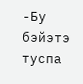-Бу бэйэтэ туспа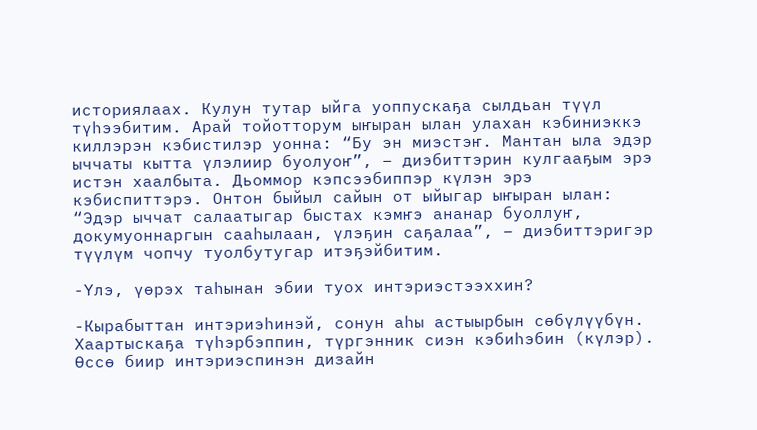историялаах. Кулун тутар ыйга уоппускаҕа сылдьан түүл түһээбитим. Арай тойотторум ыҥыран ылан улахан кэбиниэккэ киллэрэн кэбистилэр уонна: “Бу эн миэстэҥ. Мантан ыла эдэр ыччаты кытта үлэлиир буолуоҥ”, – диэбиттэрин кулгааҕым эрэ истэн хаалбыта. Дьоммор кэпсээбиппэр күлэн эрэ кэбиспиттэрэ. Онтон быйыл сайын от ыйыгар ыҥыран ылан: “Эдэр ыччат салаатыгар быстах кэмҥэ ананар буоллуҥ, докумуоннаргын сааһылаан, үлэҕин саҕалаа”, – диэбиттэригэр түүлүм чопчу туолбутугар итэҕэйбитим.

-Үлэ, үөрэх таһынан эбии туох интэриэстээххин?

-Кырабыттан интэриэһинэй, сонун аһы астыырбын сөбүлүүбүн. Хаартыскаҕа түһэрбэппин, түргэнник сиэн кэбиһэбин (күлэр). Өссө биир интэриэспинэн дизайн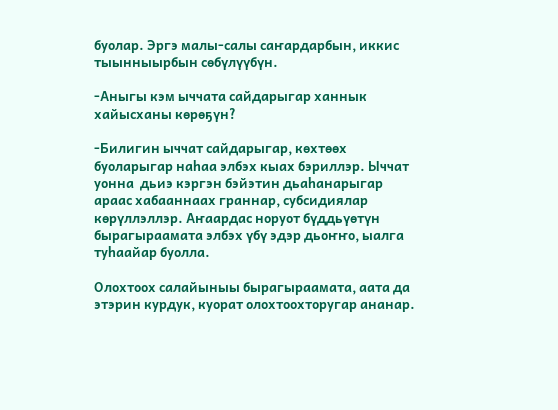буолар. Эргэ малы-салы саҥардарбын, иккис тыынныырбын сөбүлүүбүн.

-Аныгы кэм ыччата сайдарыгар ханнык хайысханы көрөҕүн?

-Билигин ыччат сайдарыгар, көхтөөх буоларыгар наһаа элбэх кыах бэриллэр. Ыччат уонна  дьиэ кэргэн бэйэтин дьаһанарыгар араас хабааннаах граннар, субсидиялар көрүллэллэр. Аҥаардас норуот бүддьүөтүн бырагыраамата элбэх үбү эдэр дьоҥҥо, ыалга туһаайар буолла.

Олохтоох салайыныы бырагыраамата, аата да этэрин курдук, куорат олохтоохторугар ананар.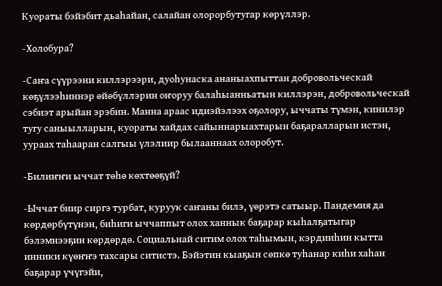Куораты бэйэбит дьаһайан, салайан олорорбутугар көрүллэр.

-Холобура?

-Саҥа сүүрээни киллэрээри, дуоһунаска ананыахпыттан добровольческай көҕүлээһиннэр өйөбүллэрин оҥоруу балаһыанньатын киллэрэн, добровольческай сэбиэт арыйан эрэбин. Манна араас идиэйэлээх оҕолору, ыччаты түмэн, кинилэр тугу саныылларын, куораты хайдах сайыннарыахтарын баҕаралларын истэн, уураах таһааран салгыы үлэлиир былааннаах олоробут.

-Билиҥҥи ыччат төһө көхтөөҕүй?

-Ыччат биир сиргэ турбат, куруук саҥаны билэ, үөрэтэ сатыыр. Пандемия да көрдөрбүтүнэн, биһиги ыччаппыт олох ханнык баҕарар кыһалҕатыгар бэлэмнээҕин көрдөрдө. Социальнай ситим олох таһымын, кэрдииһин кытта инники күөҥҥэ тахсары ситистэ. Бэйэтин кыаҕын сөпкө туһанар киһи хаһан баҕарар үчүгэйи,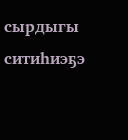сырдыгы ситиһиэҕэ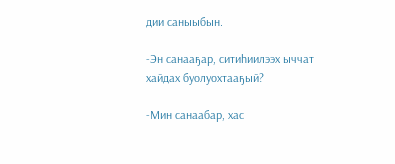дии саныыбын.

-Эн санааҕар, ситиһиилээх ыччат хайдах буолуохтааҕый?

-Мин санаабар, хас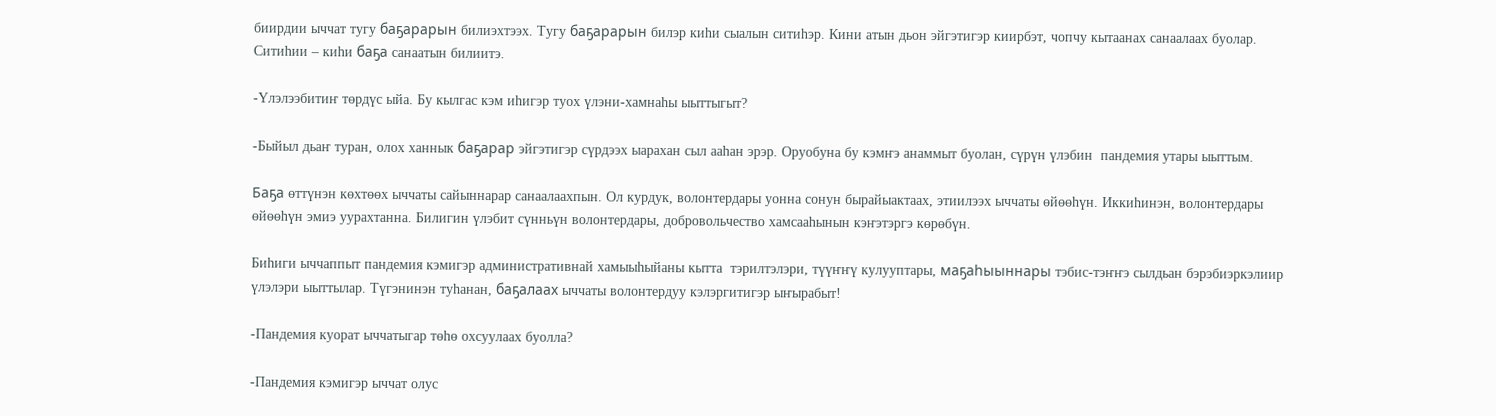биирдии ыччат тугу баҕарарын билиэхтээх. Тугу баҕарарын билэр киһи сыалын ситиһэр. Кини атын дьон эйгэтигэр киирбэт, чопчу кытаанах санаалаах буолар. Ситиһии – киһи баҕа санаатын билиитэ.

-Үлэлээбитиҥ төрдүс ыйа. Бу кылгас кэм иһигэр туох үлэни-хамнаһы ыыттыгыт?

-Быйыл дьаҥ туран, олох ханнык баҕарар эйгэтигэр сүрдээх ыарахан сыл ааһан эрэр. Оруобуна бу кэмҥэ анаммыт буолан, сүрүн үлэбин  пандемия утары ыыттым.

Баҕа өттүнэн көхтөөх ыччаты сайыннарар санаалаахпын. Ол курдук, волонтердары уонна сонун бырайыактаах, этиилээх ыччаты өйөөһүн. Иккиһинэн, волонтердары өйөөһүн эмиэ уурахтанна. Билигин үлэбит сүнньүн волонтердары, добровольчество хамсааһынын кэҥэтэргэ көрөбүн.

Биһиги ыччаппыт пандемия кэмигэр административнай хамыыһыйаны кытта  тэрилтэлэри, түүҥҥү кулууптары, маҕаһыыннары тэбис-тэҥҥэ сылдьан бэрэбиэркэлиир үлэлэри ыыттылар. Түгэнинэн туһанан, баҕалаах ыччаты волонтердуу кэлэргитигэр ыҥырабыт!

-Пандемия куорат ыччатыгар төһө охсуулаах буолла?

-Пандемия кэмигэр ыччат олус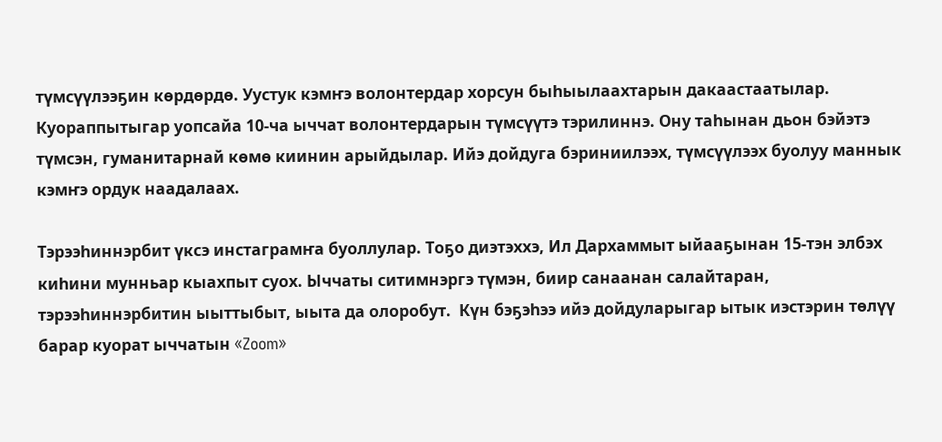түмсүүлээҕин көрдөрдө. Уустук кэмҥэ волонтердар хорсун быһыылаахтарын дакаастаатылар. Куораппытыгар уопсайа 10-ча ыччат волонтердарын түмсүүтэ тэрилиннэ. Ону таһынан дьон бэйэтэ түмсэн, гуманитарнай көмө киинин арыйдылар. Ийэ дойдуга бэриниилээх, түмсүүлээх буолуу маннык кэмҥэ ордук наадалаах.

Тэрээһиннэрбит үксэ инстаграмҥа буоллулар. Тоҕо диэтэххэ, Ил Дархаммыт ыйааҕынан 15-тэн элбэх киһини мунньар кыахпыт суох. Ыччаты ситимнэргэ түмэн, биир санаанан салайтаран, тэрээһиннэрбитин ыыттыбыт, ыыта да олоробут.  Күн бэҕэһээ ийэ дойдуларыгар ытык иэстэрин төлүү барар куорат ыччатын «Zoom»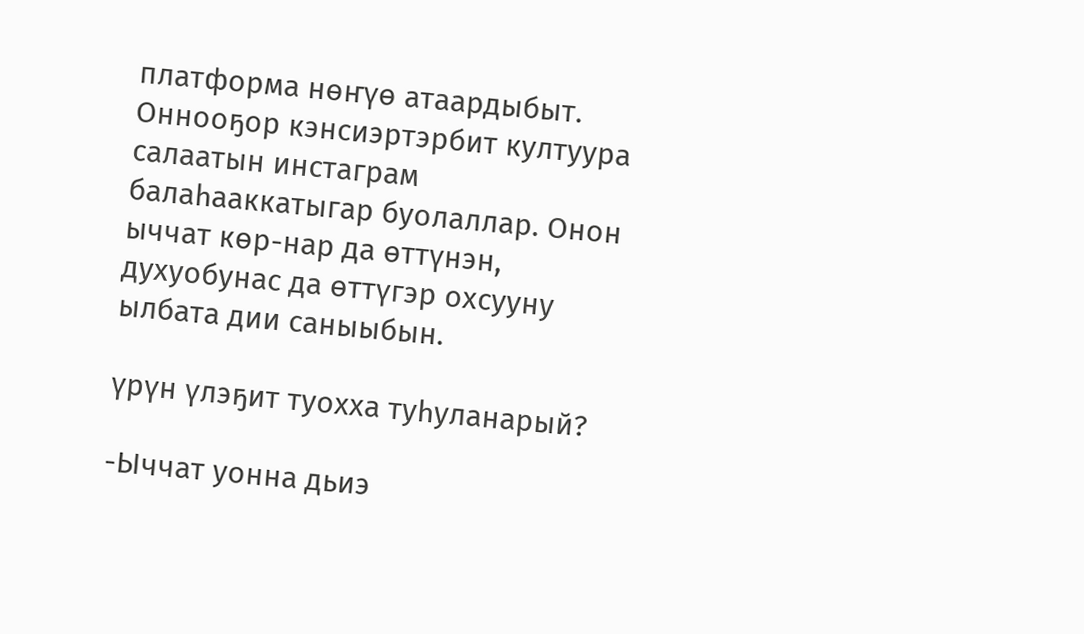платформа нөҥүө атаардыбыт. Оннооҕор кэнсиэртэрбит култуура салаатын инстаграм балаһааккатыгар буолаллар. Онон ыччат көр-нар да өттүнэн, духуобунас да өттүгэр охсууну ылбата дии саныыбын.

үрүн үлэҕит туохха туһуланарый?

-Ыччат уонна дьиэ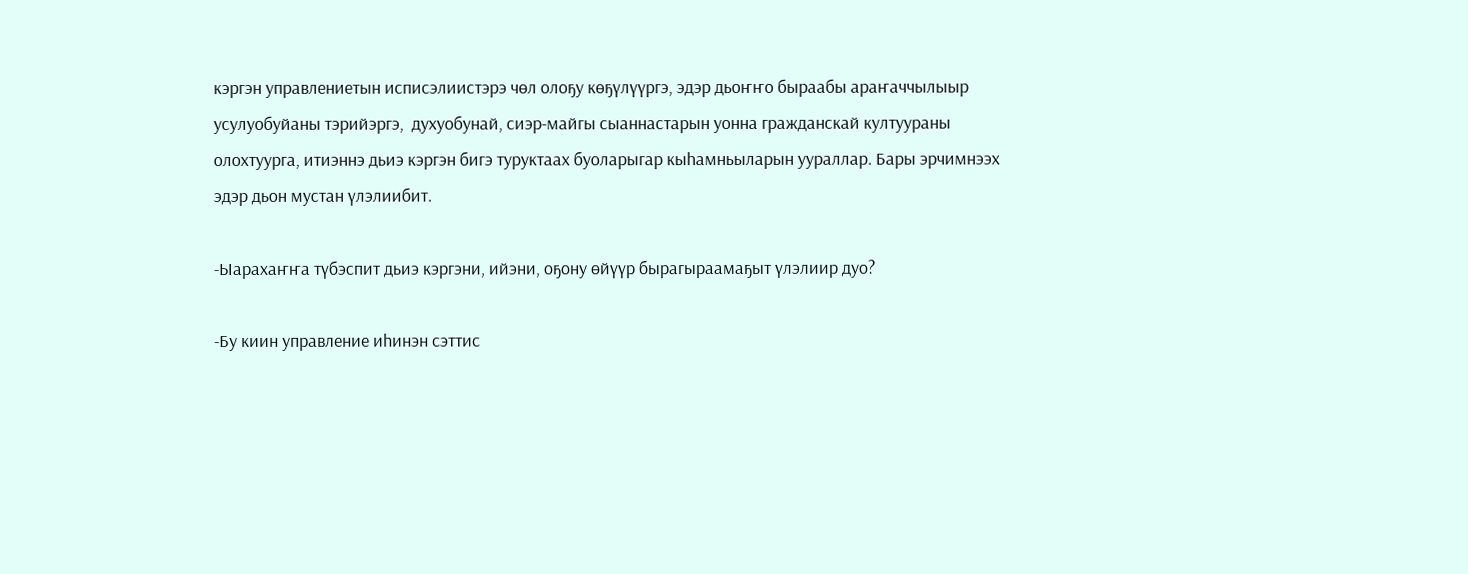кэргэн управлениетын исписэлиистэрэ чөл олоҕу көҕүлүүргэ, эдэр дьоҥҥо быраабы араҥаччылыыр усулуобуйаны тэрийэргэ,  духуобунай, сиэр-майгы сыаннастарын уонна гражданскай култуураны олохтуурга, итиэннэ дьиэ кэргэн бигэ туруктаах буоларыгар кыһамньыларын уураллар. Бары эрчимнээх эдэр дьон мустан үлэлиибит.

-Ыарахаҥҥа түбэспит дьиэ кэргэни, ийэни, оҕону өйүүр бырагыраамаҕыт үлэлиир дуо?

-Бу киин управление иһинэн сэттис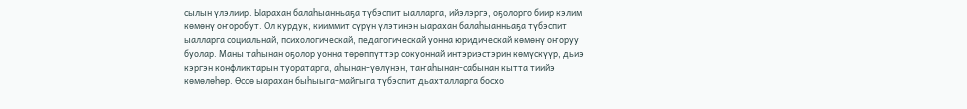сылын үлэлиир. Ыарахан балаһыанньаҕа түбэспит ыалларга, ийэлэргэ, оҕолорго биир кэлим көмөнү оҥоробут. Ол курдук, кииммит сүрүн үлэтинэн ыарахан балаһыанньаҕа түбэспит ыалларга социальнай, психологическай, педагогическай уонна юридическай көмөнү оҥоруу буолар. Маны таһынан оҕолор уонна төрөппүттэр сокуоннай интэриэстэрин көмүскүүр, дьиэ кэргэн конфликтарын туоратарга, аһынан-үөлүнэн, таҥаһынан-сабынан кытта тиийэ көмөлөһөр. Өссө ыарахан быһыыга-майгыга түбэспит дьахталларга босхо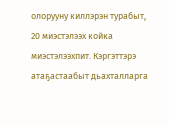олорууну киллэрэн турабыт, 20 миэстэлээх койка миэстэлээхпит. Кэргэттэрэ атаҕастаабыт дьахталларга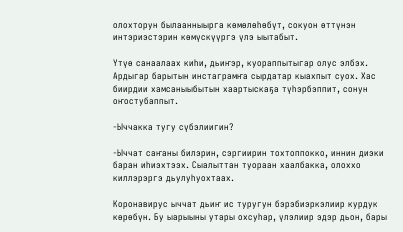олохторун былаанныырга көмөлөһөбүт, сокуон өттүнэн интэриэстэрин көмүскүүргэ үлэ ыытабыт.

Үтүө санаалаах киһи, дьиҥэр, куораппытыгар олус элбэх. Ардыгар барытын инстаграмҥа сырдатар кыахпыт суох. Хас биирдии хамсаныыбытын хаартыскаҕа түһэрбэппит, сонун оҥостубаппыт.

-Ыччакка тугу сүбэлиигин?

-Ыччат саҥаны билэрин, сэргиирин тохтоппокко, иннин диэки баран иһиэхтээх. Сыалыттан туораан хаалбакка, олоххо киллэрэргэ дьулуһуохтаах.

Коронавирус ыччат дьиҥ ис туругун бэрэбиэркэлиир курдук көрөбүн. Бу ыарыыны утары охсуһар, үлэлиир эдэр дьон, бары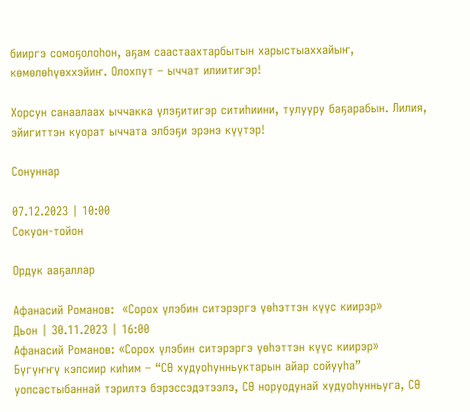бииргэ сомоҕолоһон, аҕам саастаахтарбытын харыстыаххайыҥ, көмөлөһүөххэйиҥ. Олохпут – ыччат илиитигэр!

Хорсун санаалаах ыччакка үлэҕитигэр ситиһиини, тулууру баҕарабын. Лилия, эйигиттэн куорат ыччата элбэҕи эрэнэ күүтэр!

Сонуннар

07.12.2023 | 10:00
Сокуон-тойон

Ордук ааҕаллар

Афанасий Романов:  «Сорох үлэбин ситэрэргэ үөһэттэн күүс киирэр»
Дьон | 30.11.2023 | 16:00
Афанасий Романов: «Сорох үлэбин ситэрэргэ үөһэттэн күүс киирэр»
Бүгүҥҥү кэпсиир киһим – “СӨ худуоһунньуктарын айар сойууһа” уопсастыбаннай тэрилтэ бэрэссэдэтээлэ, СӨ норуодунай худуоһунньуга, СӨ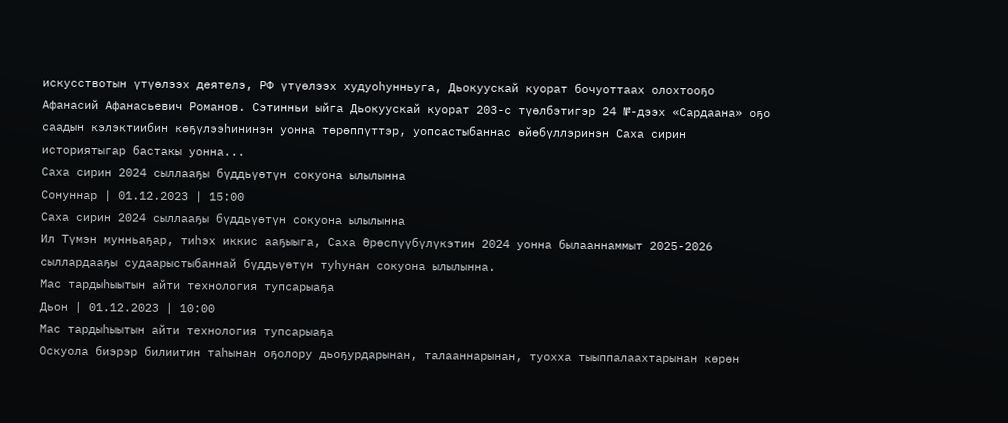искусствотын үтүөлээх деятелэ, РФ үтүөлээх худуоһунньуга, Дьокуускай куорат бочуоттаах олохтооҕо Афанасий Афанасьевич Романов. Сэтинньи ыйга Дьокуускай куорат 203-с түөлбэтигэр 24 №-дээх «Сардаана» оҕо саадын кэлэктиибин көҕүлээһининэн уонна төрөппүттэр, уопсастыбаннас өйөбүллэринэн Саха сирин историятыгар бастакы уонна...
Саха сирин 2024 сыллааҕы бүддьүөтүн сокуона ылылынна
Сонуннар | 01.12.2023 | 15:00
Саха сирин 2024 сыллааҕы бүддьүөтүн сокуона ылылынна
Ил Түмэн мунньаҕар, тиһэх иккис ааҕыыга, Саха Өрөспүүбүлүкэтин 2024 уонна былааннаммыт 2025-2026 сыллардааҕы судаарыстыбаннай бүддьүөтүн туһунан сокуона ылылынна.
Мас тардыһыытын айти технология тупсарыаҕа
Дьон | 01.12.2023 | 10:00
Мас тардыһыытын айти технология тупсарыаҕа
Оскуола биэрэр билиитин таһынан оҕолору дьоҕурдарынан, талааннарынан, туохха тыыппалаахтарынан көрөн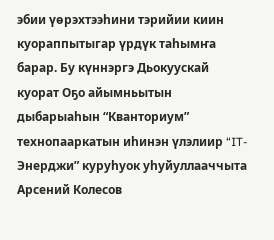эбии үөрэхтээһини тэрийии киин куораппытыгар үрдүк таһымҥа барар. Бу күннэргэ Дьокуускай куорат Оҕо айымньытын дыбарыаһын “Кванториум” технопааркатын иһинэн үлэлиир “IT-Энерджи” куруһуок уһуйуллааччыта Арсений Колесов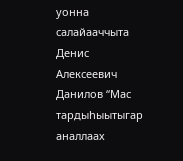уонна салайааччыта Денис Алексеевич Данилов “Мас тардыһыытыгар аналлаах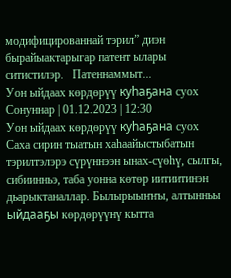модифицированнай тэрил” диэн бырайыактарыгар патент ылары ситистилэр.   Патеннаммыт...
Уон ыйдаах көрдөрүү куһаҕана суох
Сонуннар | 01.12.2023 | 12:30
Уон ыйдаах көрдөрүү куһаҕана суох
Саха сирин тыатын хаһаайыстыбатын тэрилтэлэрэ сүрүннээн ынах-сүөһү, сылгы, сибиинньэ, таба уонна көтөр иитиитинэн дьарыктаналлар. Былырыыҥҥы, алтынньы ыйдааҕы көрдөрүүнү кытта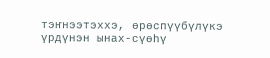тэҥнээтэххэ, өрөспүүбүлүкэ үрдүнэн ынах-сүөһү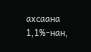ахсаана 1,1%-нан,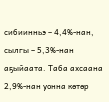сибиинньэ – 4,4%-нан, сылгы – 5,3%-нан аҕыйаата. Таба ахсаана 2,9%-нан уонна көтөр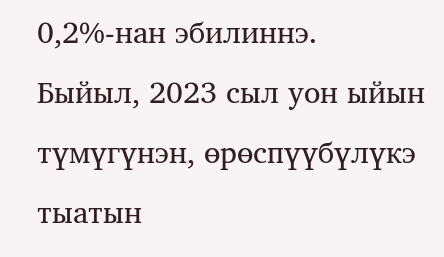0,2%-нан эбилиннэ.   Быйыл, 2023 сыл уон ыйын түмүгүнэн, өрөспүүбүлүкэ тыатын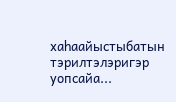хаһаайыстыбатын тэрилтэлэригэр уопсайа...